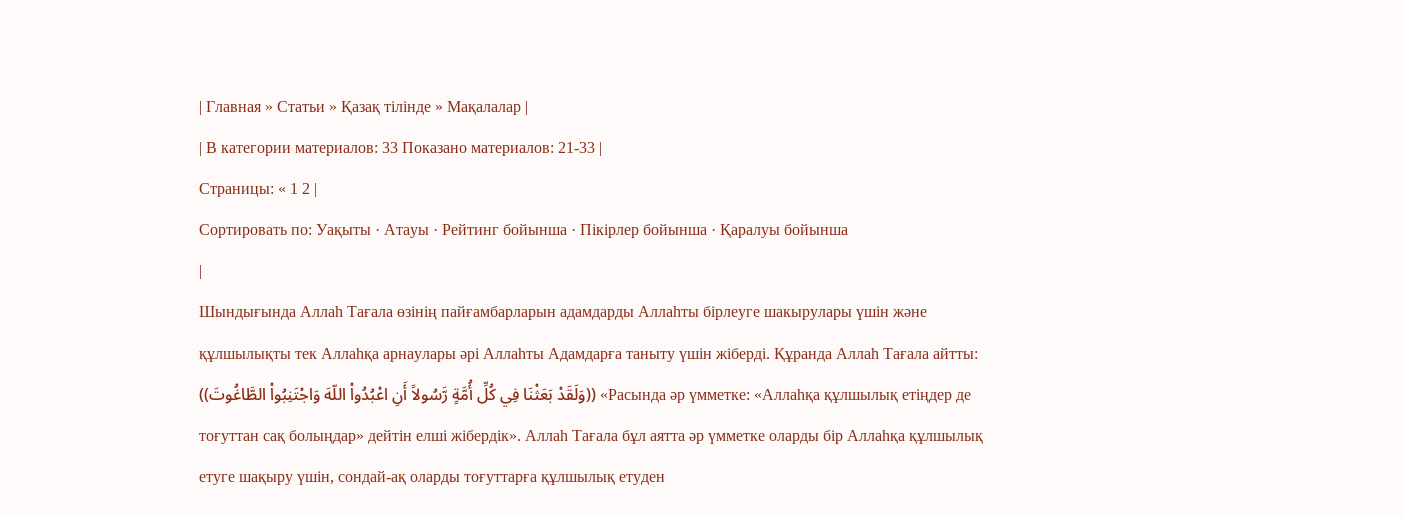| Главная » Статьи » Қазақ тілінде » Мақалалар |
| В категории материалов: 33 Показано материалов: 21-33 |
Страницы: « 1 2 |
Сортировать по: Уақыты · Атауы · Рейтинг бойынша · Пікірлер бойынша · Қаралуы бойынша
|
Шындығында Аллаһ Тағала өзінің пайғамбарларын адамдарды Аллаһты бірлеуге шакырулары үшін және құлшылықты тек Аллаһқа арнаулары әрі Аллаһты Адамдарға таныту үшін жіберді. Құранда Аллаһ Тағала айтты: ((وَلَقَدْ بَعَثْنَا فِي كُلِّ أُمَّةٍ رَّسُولاً أَنِ اعْبُدُواْ اللّهَ وَاجْتَنِبُواْ الطَّاغُوتَ)) «Расында әр үмметке: «Аллаһқа құлшылық етіңдер де тоғуттан сақ болыңдар» дейтін елші жібердік». Аллаһ Тағала бұл аятта әр үмметке оларды бір Аллаһқа құлшылық етуге шақыру үшін, сондай-ақ оларды тоғуттарға құлшылық етуден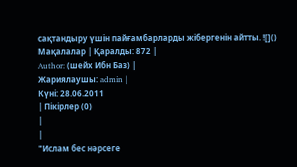сақтандыру үшін пайғамбарларды жібергенін айтты. ![]()
Мақалалар | Қаралды: 872 |
Author: (шейх Ибн Баз) |
Жариялаушы: admin |
Күні: 28.06.2011
| Пікірлер (0)
|
|
"Ислам бес нәрсеге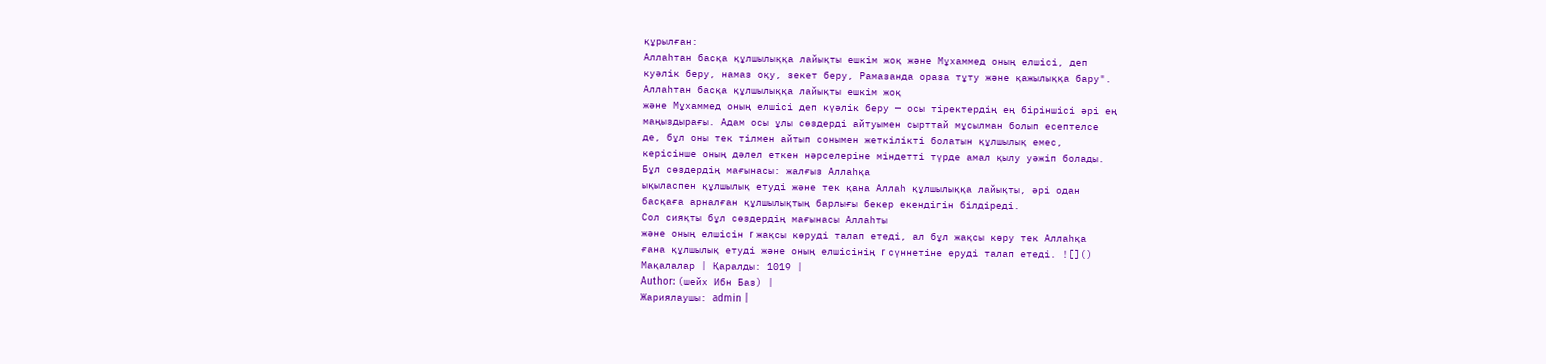құрылған:
Аллаһтан басқа құлшылыққа лайықты ешкім жоқ және Мұхаммед оның елшісі, деп
куәлік беру, намаз оқу, зекет беру, Рамазанда ораза тұту және қажылыққа бару".
Аллаһтан басқа құлшылыққа лайықты ешкім жоқ
және Мұхаммед оның елшісі деп күәлік беру — осы тіректердің ең біріншісі әрі ең
маңыздырағы. Адам осы ұлы сөздерді айтуымен сырттай мұсылман болып есептелсе
де, бұл оны тек тілмен айтып сонымен жеткілікті болатын құлшылық емес,
керісінше оның дәлел еткен нәрселеріне міндетті түрде амал қылу уәжіп болады.
Бұл сөздердің мағынасы: жалғыз Аллаһқа
ықыласпен құлшылық етуді және тек қана Аллаһ құлшылыққа лайықты, әрі одан
басқаға арналған құлшылықтың барлығы бекер екендігін білдіреді.
Сол сияқты бұл сөздердің мағынасы Аллаһты
және оның елшісін r жақсы көруді талап етеді, ал бұл жақсы көру тек Аллаһқа
ғана құлшылық етуді және оның елшісінің r сүннетіне еруді талап етеді. ![]()
Мақалалар | Қаралды: 1019 |
Author: (шейх Ибн Баз) |
Жариялаушы: admin |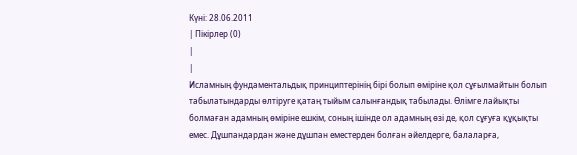Күні: 28.06.2011
| Пікірлер (0)
|
|
Исламның фундаментальдық принциптерінің бірі болып өміріне қол сұғылмайтын болып табылатындарды өлтіруге қатаң тыйым салынғандық табылады. Өлімге лайықты болмаған адамның өміріне ешкім, соның ішінде ол адамның өзі де, қол сұғуға құқықты емес. Дұшпандардан және дұшпан еместерден болған әйелдерге, балаларға,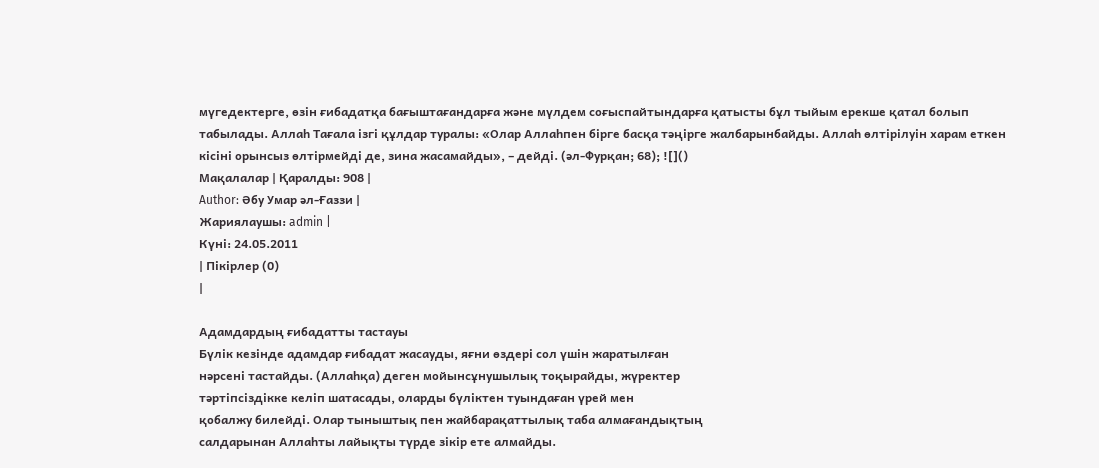мүгедектерге, өзін ғибадатқа бағыштағандарға және мүлдем соғыспайтындарға қатысты бұл тыйым ерекше қатал болып табылады. Аллаһ Тағала ізгі құлдар туралы: «Олар Аллаһпен бірге басқа тәңірге жалбарынбайды. Аллаһ өлтірілуін харам еткен кісіні орынсыз өлтірмейді де, зина жасамайды», – дейді. (әл-Фурқан; 68); ![]()
Мақалалар | Қаралды: 908 |
Author: Әбу Умар әл-Ғаззи |
Жариялаушы: admin |
Күні: 24.05.2011
| Пікірлер (0)
|

Адамдардың ғибадатты тастауы
Бүлік кезінде адамдар ғибадат жасауды, яғни өздері сол үшін жаратылған
нәрсені тастайды. (Аллаһқа) деген мойынсұнушылық тоқырайды, жүректер
тәртіпсіздікке келіп шатасады, оларды бүліктен туындаған үрей мен
қобалжу билейді. Олар тыныштық пен жайбарақаттылық таба алмағандықтың
салдарынан Аллаһты лайықты түрде зікір ете алмайды.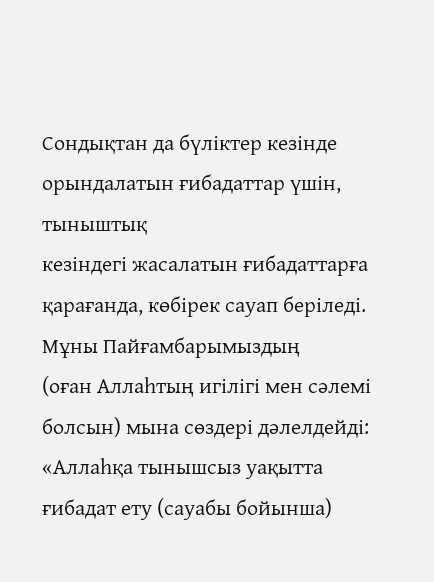Сондықтан да бүліктер кезінде орындалатын ғибадаттар үшін, тыныштық
кезіндегі жасалатын ғибадаттарға қарағанда, көбірек сауап беріледі.
Мұны Пайғамбарымыздың
(оған Аллаһтың игілігі мен сәлемі болсын) мына сөздері дәлелдейді:
«Аллаһқа тынышсыз уақытта ғибадат ету (сауабы бойынша)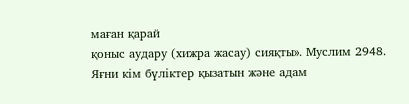маған қарай
қоныс аудару (хижра жасау) сияқты». Муслим 2948.
Яғни кім бүліктер қызатын және адам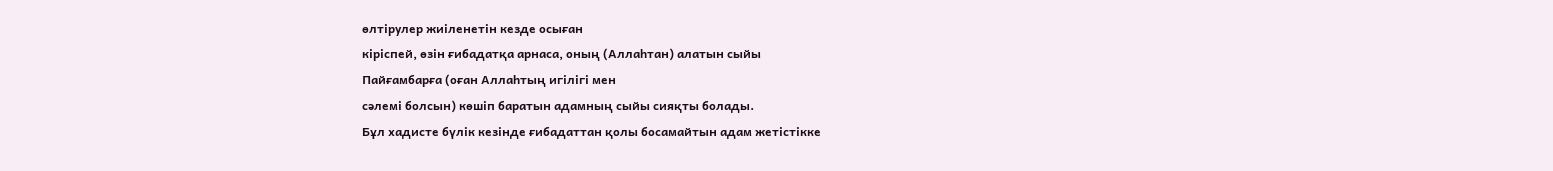өлтірулер жиіленетін кезде осыған
кіріспей, өзін ғибадатқа арнаса, оның (Аллаһтан) алатын сыйы
Пайғамбарға (оған Аллаһтың игілігі мен
сәлемі болсын) көшіп баратын адамның сыйы сияқты болады.
Бұл хадисте бүлік кезінде ғибадаттан қолы босамайтын адам жетістікке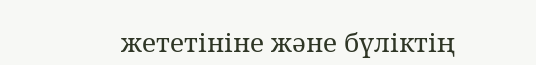жететініне және бүліктің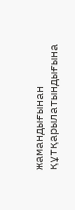жамандығынан құтқарылатындығына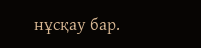нұсқау бар.